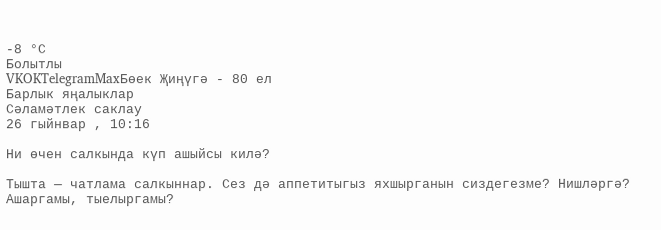-8 °С
Болытлы
VKOKTelegramMaxБөек Җиңүгә - 80 ел
Барлык яңалыклар
Сәламәтлек саклау
26 гыйнвар , 10:16

Ни өчен салкында күп ашыйсы килә?

Тышта — чатлама салкыннар. Сез дә аппетитыгыз яхшырганын сиздегезме? Нишләргә? Ашаргамы, тыелыргамы?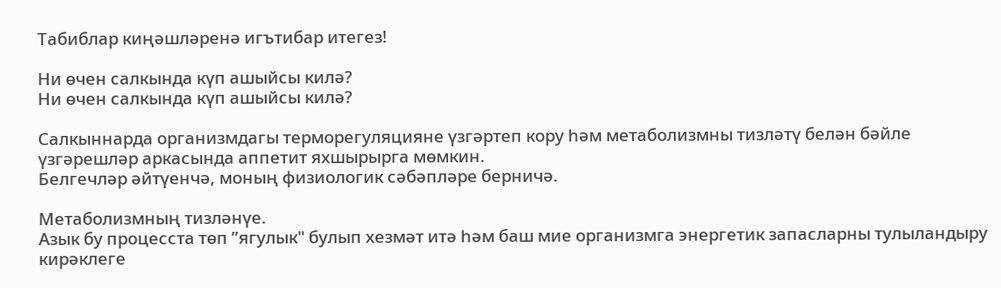Табиблар киңәшләренә игътибар итегез!

Ни өчен салкында күп ашыйсы килә?
Ни өчен салкында күп ашыйсы килә?

Салкыннарда организмдагы терморегуляцияне үзгәртеп кору һәм метаболизмны тизләтү белән бәйле үзгәрешләр аркасында аппетит яхшырырга мөмкин.
Белгечләр әйтүенчә, моның физиологик сәбәпләре берничә.

Метаболизмның тизләнүе.
Азык бу процесста төп ”ягулык" булып хезмәт итә һәм баш мие организмга энергетик запасларны тулыландыру кирәклеге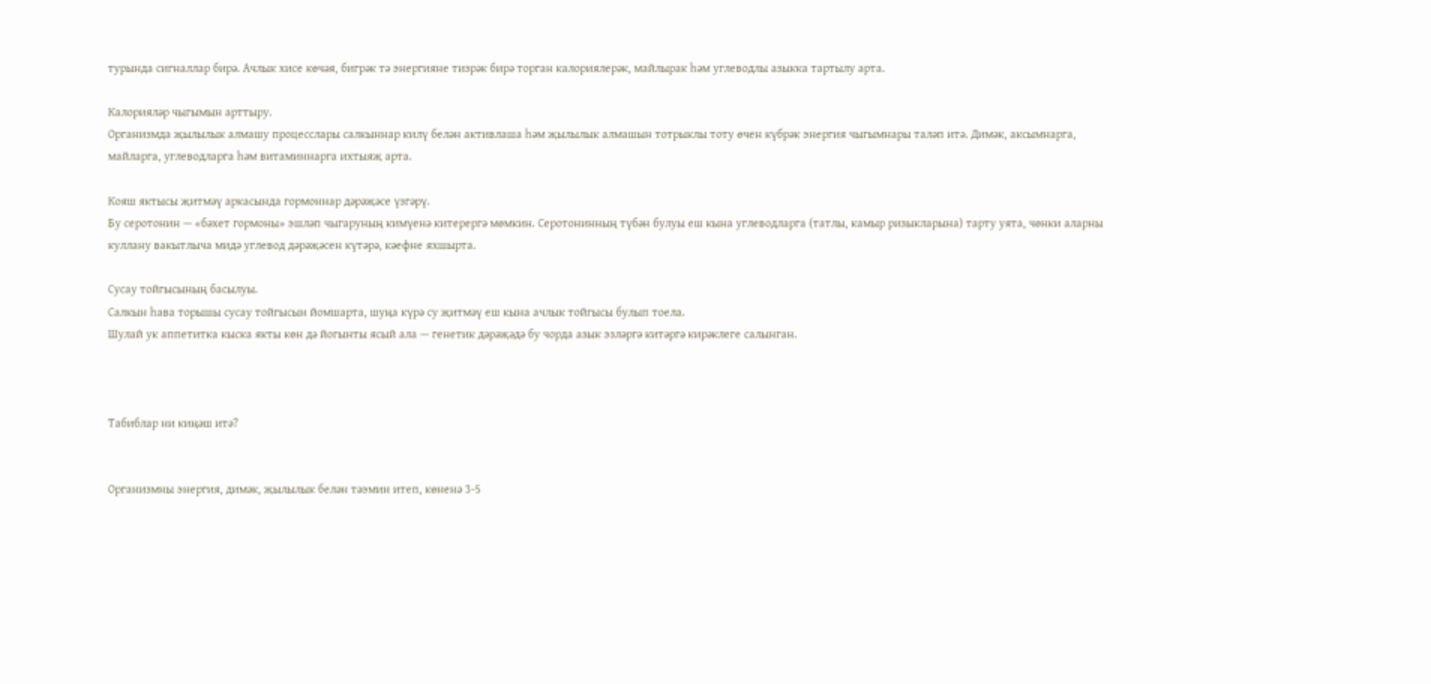турында сигналлар бирә. Ачлык хисе көчәя, бигрәк тә энергияне тизрәк бирә торган калориялерәк, майлырак һәм углеводлы азыкка тартылу арта.

Калорияләр чыгымын арттыру.
Организмда җылылык алмашу процесслары салкыннар килү белән активлаша һәм җылылык алмашын тотрыклы тоту өчен күбрәк энергия чыгымнары таләп итә. Димәк, аксымнарга, майларга, углеводларга һәм витаминнарга ихтыяҗ арта.

Кояш яктысы җитмәү аркасында гормоннар дәрәҗәсе үзгәрү.
Бу серотонин — «бәхет гормоны» эшләп чыгаруның кимүенә китерергә мөмкин. Серотонинның түбән булуы еш кына углеводларга (татлы, камыр ризыкларына) тарту уята, чөнки аларны куллану вакытлыча мидә углевод дәрәҗәсен күтәрә, кәефне яхшырта.

Сусау тойгысының басылуы.
Салкын һава торышы сусау тойгысын йомшарта, шуңа күрә су җитмәү еш кына ачлык тойгысы булып тоела.
Шулай ук аппетитка кыска якты көн дә йогынты ясый ала — генетик дәрәҗәдә бу чорда азык эзләргә китәргә кирәклеге салынган.



Табиблар ни киңәш итә?


Организмны энергия, димәк, җылылык белән тәэмин итеп, көненә 3-5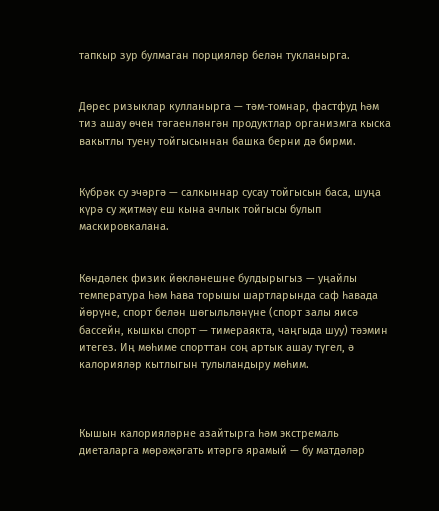тапкыр зур булмаган порцияләр белән тукланырга.


Дөрес ризыклар кулланырга — тәм-томнар, фастфуд һәм тиз ашау өчен тәгаенләнгән продуктлар организмга кыска вакытлы туену тойгысыннан башка берни дә бирми.


Күбрәк су эчәргә — салкыннар сусау тойгысын баса, шуңа күрә су җитмәү еш кына ачлык тойгысы булып маскировкалана.


Көндәлек физик йөкләнешне булдырыгыз — уңайлы температура һәм һава торышы шартларында саф һавада йөрүне, спорт белән шөгыльләнүне (спорт залы яисә бассейн, кышкы спорт — тимераякта, чаңгыда шуу) тәэмин итегез. Иң мөһиме спорттан соң артык ашау түгел, ә калорияләр кытлыгын тулыландыру мөһим.



Кышын калорияләрне азайтырга һәм экстремаль диеталарга мөрәҗәгать итәргә ярамый — бу матдәләр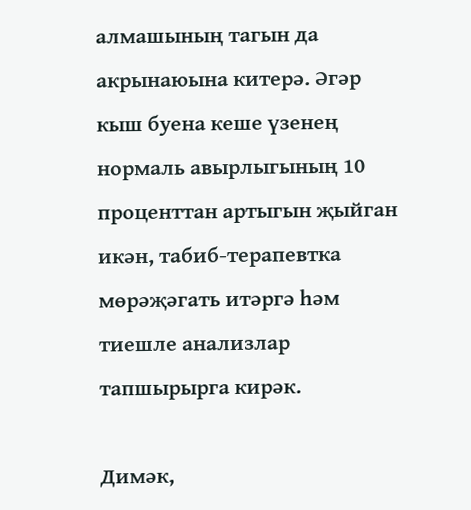алмашының тагын да акрынаюына китерә. Әгәр кыш буена кеше үзенең нормаль авырлыгының 10 проценттан артыгын җыйган икән, табиб-терапевтка мөрәҗәгать итәргә һәм тиешле анализлар тапшырырга кирәк.

Димәк,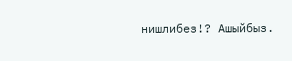нишлибез!? Ашыйбыз.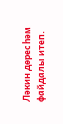Ләкин дөрес һәм файдалы итеп.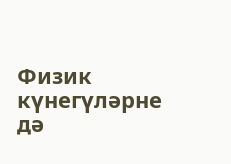Физик күнегүләрне дә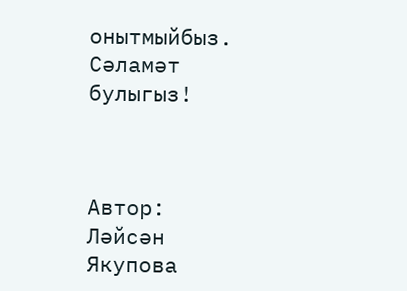онытмыйбыз. Сәламәт булыгыз!



Автор: Ләйсән Якупова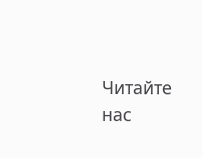Читайте нас